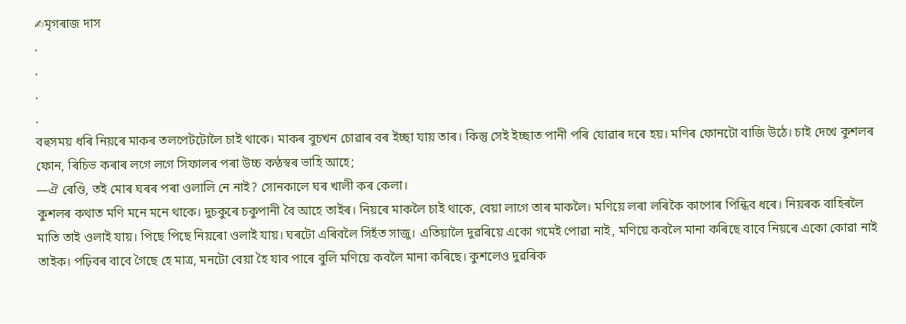✍মৃগৰাজ দাস
.
.
.
.
বহুসময় ধৰি নিয়ৰে মাকৰ তলপেটটোলৈ চাই থাকে। মাকৰ বুচখন চোৱাৰ বৰ ইচ্ছা যায় তাৰ। কিন্তু সেই ইচ্ছাত পানী পৰি যোৱাৰ দৰে হয়। মণিৰ ফোনটো বাজি উঠে। চাই দেখে কুশলৰ ফোন, ৰিচিভ কৰাৰ লগে লগে সিফালৰ পৰা উচ্চ কণ্ঠস্বৰ ভাহি আহে;
—ঐ ৰেণ্ডি, তই মোৰ ঘৰৰ পৰা ওলালি নে নাই? সোনকালে ঘৰ খালী কৰ কেলা।
কুশলৰ কথাত মণি মনে মনে থাকে। দুচকুৰে চকুপানী বৈ আহে তাইৰ। নিয়ৰে মাকলৈ চাই থাকে, বেয়া লাগে তাৰ মাকলৈ। মণিয়ে লৰা লৰিকৈ কাপোৰ পিন্ধিব ধৰে। নিয়ৰক বাহিৰলৈ মাতি তাই ওলাই যায়। পিছে পিছে নিয়ৰো ওলাই যায়। ঘৰটো এৰিবলৈ সিহঁত সাজু। এতিয়ালৈ দুৱৰিয়ে একো গমেই পোৱা নাই, মণিয়ে কবলৈ মানা কৰিছে বাবে নিয়ৰে একো কোৱা নাই তাইক। পঢ়িবৰ বাবে গৈছে হে মাত্ৰ, মনটো বেয়া হৈ যাব পাৰে বুলি মণিয়ে কবলৈ মানা কৰিছে। কুশলেও দুৱৰিক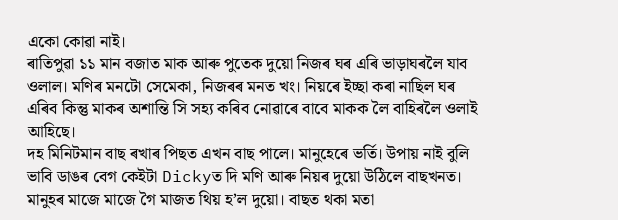একো কোৱা নাই।
ৰাতিপুৱা ১১ মান বজাত মাক আৰু পুতেক দুয়ো নিজৰ ঘৰ এৰি ভাড়াঘৰলৈ যাব ওলাল। মণিৰ মনটো সেমেকা, নিজৰৰ মনত খং। নিয়ৰে ইচ্ছা কৰা নাছিল ঘৰ এৰিব কিন্তু মাকৰ অশান্তি সি সহ্য কৰিব নোৱাৰে বাবে মাকক লৈ বাহিৰলৈ ওলাই আহিছে।
দহ মিনিটমান বাছ ৰখাৰ পিছত এখন বাছ পালে। মানুহেৰে ভৰ্তি। উপায় নাই বুলি ভাবি ডাঙৰ বেগ কেইটা Dickyত দি মণি আৰু নিয়ৰ দুয়ো উঠিলে বাছখনত। মানুহৰ মাজে মাজে গৈ মাজত থিয় হ’ল দুয়ো। বাছত থকা মতা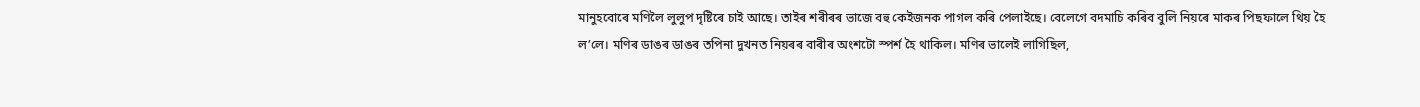মানুহবোৰে মণিলৈ লুলুপ দৃষ্টিৰে চাই আছে। তাইৰ শৰীৰৰ ভাজে বহু কেইজনক পাগল কৰি পেলাইছে। বেলেগে বদমাচি কৰিব বুলি নিয়ৰে মাকৰ পিছফালে থিয় হৈ ল’লে। মণিৰ ডাঙৰ ডাঙৰ তপিনা দুখনত নিয়ৰৰ বাৰীৰ অংশটো স্পৰ্শ হৈ থাকিল। মণিৰ ভালেই লাগিছিল,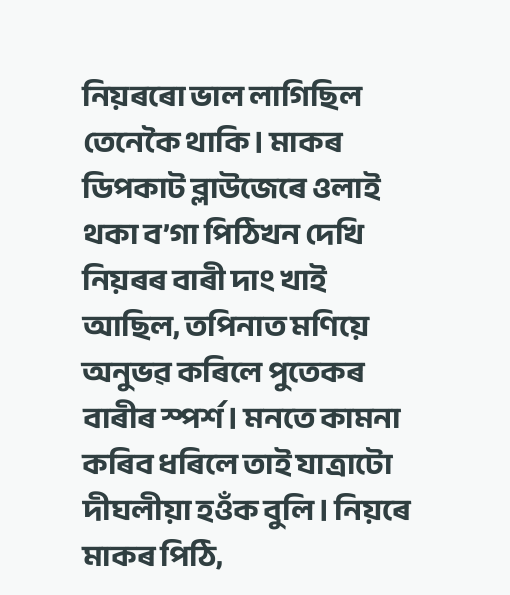নিয়ৰৰো ভাল লাগিছিল তেনেকৈ থাকি। মাকৰ ডিপকাট ব্লাউজেৰে ওলাই থকা ব’গা পিঠিখন দেখি নিয়ৰৰ বাৰী দাং খাই আছিল, তপিনাত মণিয়ে অনুভৱ কৰিলে পুতেকৰ বাৰীৰ স্পৰ্শ। মনতে কামনা কৰিব ধৰিলে তাই যাত্ৰাটো দীঘলীয়া হওঁক বুলি। নিয়ৰে মাকৰ পিঠি,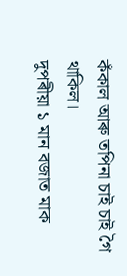কঁকাল আৰু তপিনা চাই চাই গৈ থাকিল।
দুপৰীয়া ১ মান বজাত মাক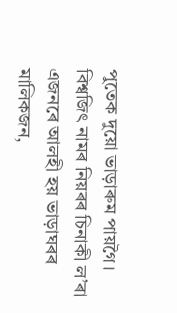পুতেক দুয়ো ভাড়াৰুম পায়গৈ। বিশ্বজিৎ নামৰ নিয়ৰৰ চিনাকী ল’ৰা এজনৰে আলহী হয় ভাড়াঘৰৰ মালিকজন,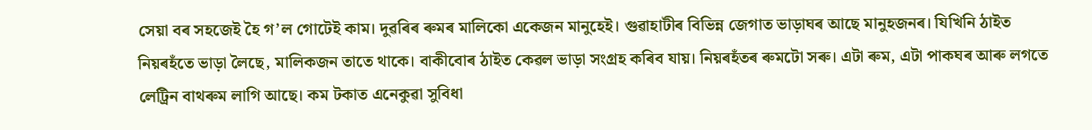সেয়া বৰ সহজেই হৈ গ’ল গোটেই কাম। দুৱৰিৰ ৰুমৰ মালিকো একেজন মানুহেই। গুৱাহাটীৰ বিভিন্ন জেগাত ভাড়াঘৰ আছে মানুহজনৰ। যিখিনি ঠাইত নিয়ৰহঁতে ভাড়া লৈছে, মালিকজন তাতে থাকে। বাকীবোৰ ঠাইত কেৱল ভাড়া সংগ্ৰহ কৰিব যায়। নিয়ৰহঁতৰ ৰুমটো সৰু। এটা ৰুম, এটা পাকঘৰ আৰু লগতে লেট্ৰিন বাথৰুম লাগি আছে। কম টকাত এনেকুৱা সুবিধা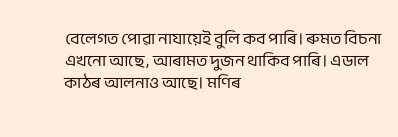বেলেগত পোৱা নাযায়েই বুলি কব পাৰি। ৰুমত বিচনা এখনো আছে, আৰামত দুজন থাকিব পাৰি। এডাল কাঠৰ আলনাও আছে। মণিৰ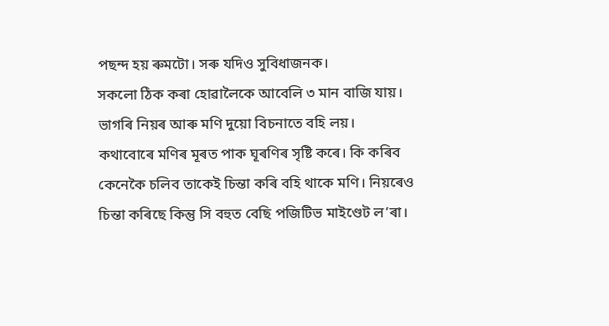পছন্দ হয় ৰুমটো। সৰু যদিও সুবিধাজনক।
সকলো ঠিক কৰা হোৱালৈকে আবেলি ৩ মান বাজি যায়। ভাগৰি নিয়ৰ আৰু মণি দুয়ো বিচনাতে বহি লয়। কথাবোৰে মণিৰ মূৰত পাক ঘূৰণিৰ সৃষ্টি কৰে। কি কৰিব কেনেকৈ চলিব তাকেই চিন্তা কৰি বহি থাকে মণি। নিয়ৰেও চিন্তা কৰিছে কিন্তু সি বহুত বেছি পজিটিভ মাইণ্ডেট ল’ৰা।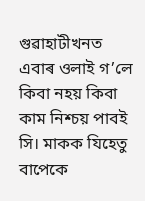গুৱাহাটীখনত এবাৰ ওলাই গ’লে কিবা নহয় কিবা কাম নিশ্চয় পাবই সি। মাকক যিহেতু বাপেকে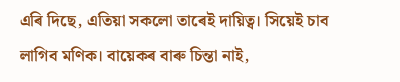এৰি দিছে, এতিয়া সকলো তাৰেই দায়িত্ব। সিয়েই চাব লাগিব মণিক। বায়েকৰ বাৰু চিন্তা নাই,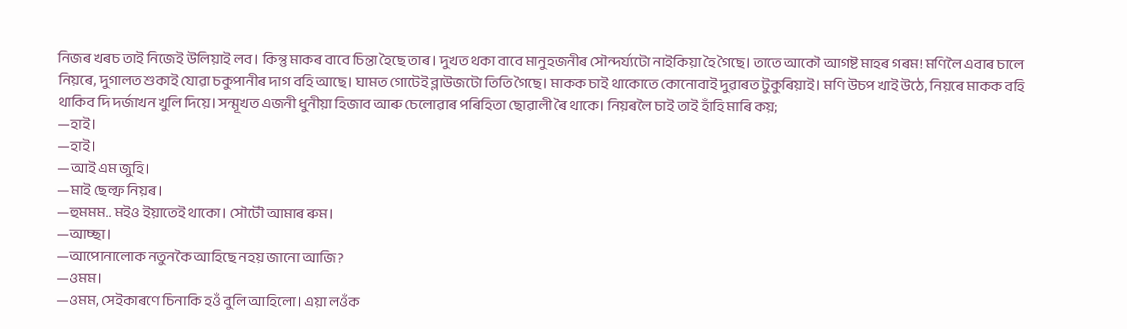নিজৰ খৰচ তাই নিজেই উলিয়াই লব। কিন্তু মাকৰ বাবে চিন্তা হৈছে তাৰ। দুখত থকা বাবে মানুহজনীৰ সৌন্দৰ্য্যটো নাইকিয়া হৈ গৈছে। তাতে আকৌ আগষ্ট মাহৰ গৰম! মণিলৈ এবাৰ চালে নিয়ৰে, দুগালত শুকাই যোৱা চকুপানীৰ দাগ বহি আছে। ঘামত গোটেই ব্লাউজটো তিতি গৈছে। মাকক চাই থাকোতে কোনোবাই দুৱাৰত টুকুৰিয়াই। মণি উচপ খাই উঠে, নিয়ৰে মাকক বহি থাকিব দি দৰ্জাখন খুলি দিয়ে। সন্মূখত এজনী ধুনীয়া হিজাব আৰু চেলোৱাৰ পৰিহিতা ছোৱালী ৰৈ থাকে। নিয়ৰলৈ চাই তাই হাঁহি মাৰি কয়;
—হাই।
—হাই।
—আই এম জুহি।
—মাই ছেল্ফ নিয়ৰ।
—হুমমম.. মইও ইয়াতেই থাকো। সৌটৌ আমাৰ ৰুম।
—আচ্ছা।
—আপোনালোক নতুনকৈ আহিছে নহয় জানো আজি?
—ওমম।
—ওমম, সেইকাৰণে চিনাকি হওঁ বুলি আহিলো। এয়া লওঁক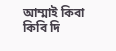আম্মাই কিবা কিবি দি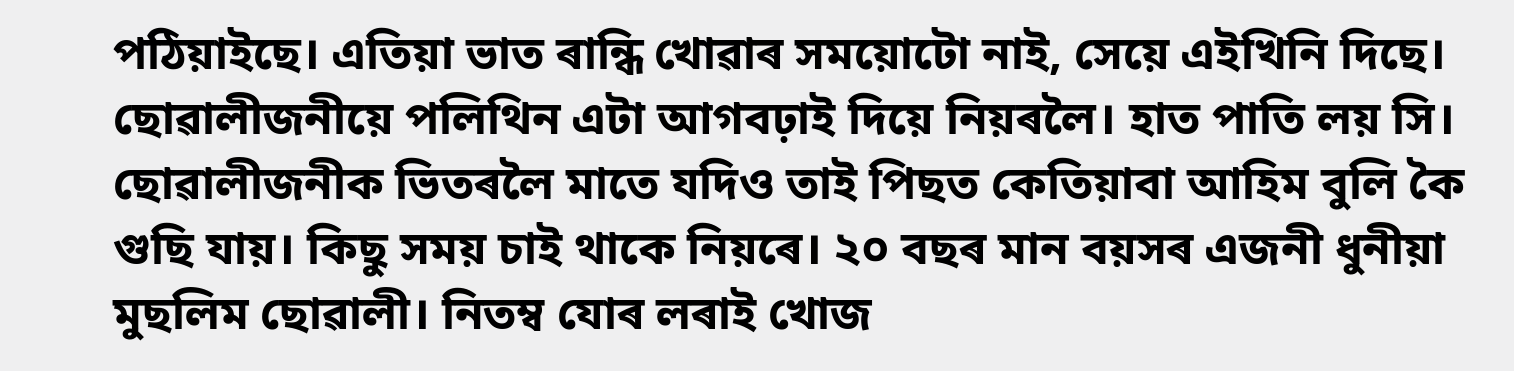পঠিয়াইছে। এতিয়া ভাত ৰান্ধি খোৱাৰ সময়োটো নাই, সেয়ে এইখিনি দিছে।
ছোৱালীজনীয়ে পলিথিন এটা আগবঢ়াই দিয়ে নিয়ৰলৈ। হাত পাতি লয় সি। ছোৱালীজনীক ভিতৰলৈ মাতে যদিও তাই পিছত কেতিয়াবা আহিম বুলি কৈ গুছি যায়। কিছু সময় চাই থাকে নিয়ৰে। ২০ বছৰ মান বয়সৰ এজনী ধুনীয়া মুছলিম ছোৱালী। নিতম্ব যোৰ লৰাই খোজ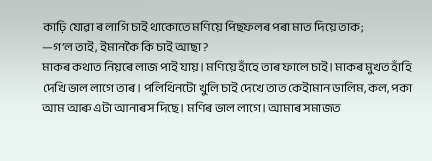কাঢ়ি যোৱা ৰ লাগি চাই থাকোতে মণিয়ে পিছফলৰ পৰা মাত দিয়ে তাক;
—গ’ল তাই, ইমানকৈ কি চাই আছা?
মাকৰ কথাত নিয়ৰে লাজ পাই যায়। মণিয়ে হাঁহে তাৰ ফালে চাই। মাকৰ মুখত হাঁহি দেখি ভাল লাগে তাৰ। পলিথিনটো খুলি চাই দেখে তাত কেইামান ডালিম, কল, পকা আম আৰু এটা আনাৰস দিছে। মণিৰ ভাল লাগে। আমাৰ সমাজত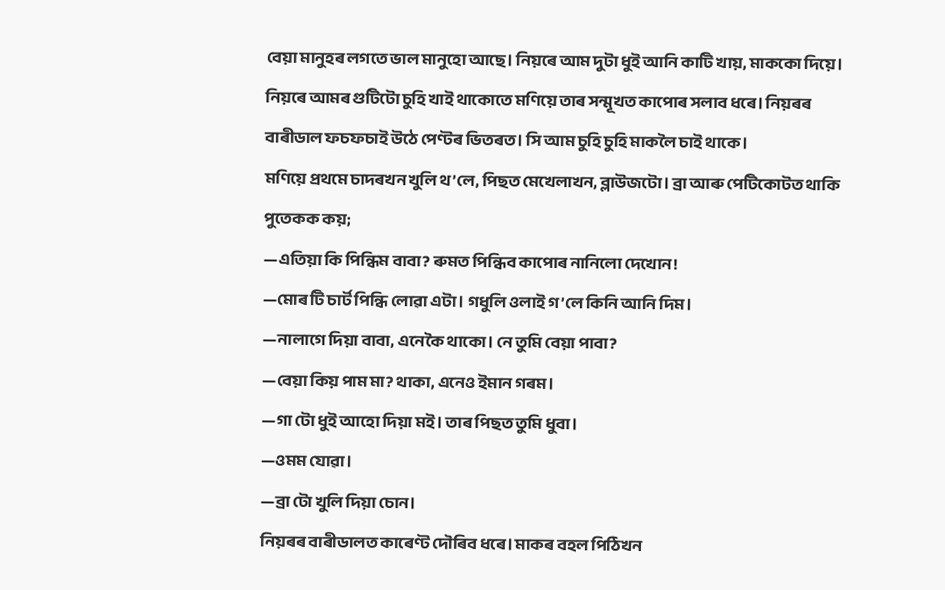বেয়া মানুহৰ লগতে ভাল মানুহো আছে। নিয়ৰে আম দুটা ধুই আনি কাটি খায়, মাককো দিয়ে। নিয়ৰে আমৰ গুটিটো চুহি খাই থাকোতে মণিয়ে তাৰ সন্মূখত কাপোৰ সলাব ধৰে। নিয়ৰৰ বাৰীডাল ফচফচাই উঠে পেণ্টৰ ভিতৰত। সি আম চুহি চুহি মাকলৈ চাই থাকে।
মণিয়ে প্ৰথমে চাদৰখন খুলি থ’লে, পিছত মেখেলাখন, ব্লাউজটো। ব্ৰা আৰু পেটিকোটত থাকি পুতেকক কয়;
—এতিয়া কি পিন্ধিম বাবা? ৰুমত পিন্ধিব কাপোৰ নানিলো দেখোন!
—মোৰ টি চাৰ্ট পিন্ধি লোৱা এটা। গধুলি ওলাই গ’লে কিনি আনি দিম।
—নালাগে দিয়া বাবা, এনেকৈ থাকো। নে তুমি বেয়া পাবা?
—বেয়া কিয় পাম মা? থাকা, এনেও ইমান গৰম।
—গা টো ধুই আহো দিয়া মই। তাৰ পিছত তুমি ধুবা।
—ওমম যোৱা।
—ব্ৰা টো খুলি দিয়া চোন।
নিয়ৰৰ বাৰীডালত কাৰেণ্ট দৌৰিব ধৰে। মাকৰ বহল পিঠিখন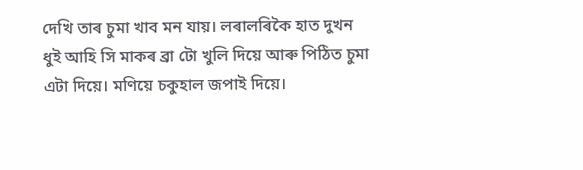দেখি তাৰ চুমা খাব মন যায়। লৰালৰিকৈ হাত দুখন ধুই আহি সি মাকৰ ব্ৰা টো খুলি দিয়ে আৰু পিঠিত চুমা এটা দিয়ে। মণিয়ে চকুহাল জপাই দিয়ে।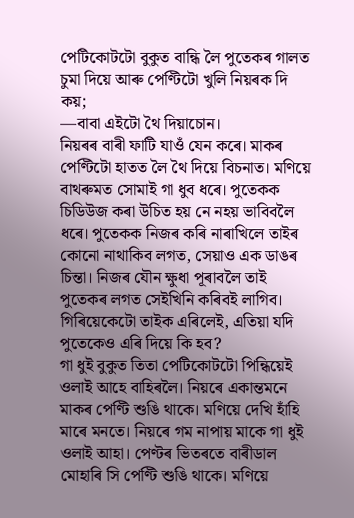পেটিকোটটো বুকুত বান্ধি লৈ পুতেকৰ গালত চুমা দিয়ে আৰু পেণ্টিটো খুলি নিয়ৰক দি কয়;
—বাবা এইটো থৈ দিয়াচোন।
নিয়ৰৰ বাৰী ফাটি যাওঁ যেন কৰে। মাকৰ পেণ্টিটো হাতত লৈ থৈ দিয়ে বিচনাত। মণিয়ে বাথৰুমত সোমাই গা ধুব ধৰে। পুতেকক চিডিউজ কৰা উচিত হয় নে নহয় ভাবিবলৈ ধৰে। পুতেকক নিজৰ কৰি নাৰাখিলে তাইৰ কোনো নাথাকিব লগত, সেয়াও এক ডাঙৰ চিন্তা। নিজৰ যৌন ক্ষুধা পূৰাবলৈ তাই পুতেকৰ লগত সেইখিনি কৰিবই লাগিব। গিৰিয়েকেটো তাইক এৰিলেই, এতিয়া যদি পুতেকেও এৰি দিয়ে কি হব?
গা ধুই বুকুত তিতা পেটিকোটটো পিন্ধিয়েই ওলাই আহে বাহিৰলৈ। নিয়ৰে একান্তমনে মাকৰ পেণ্টি শুঙি থাকে। মণিয়ে দেখি হাঁহি মাৰে মনতে। নিয়ৰে গম নাপায় মাকে গা ধুই ওলাই আহা। পেণ্টৰ ভিতৰতে বাৰীডাল মোহাৰি সি পেণ্টি শুঙি থাকে। মণিয়ে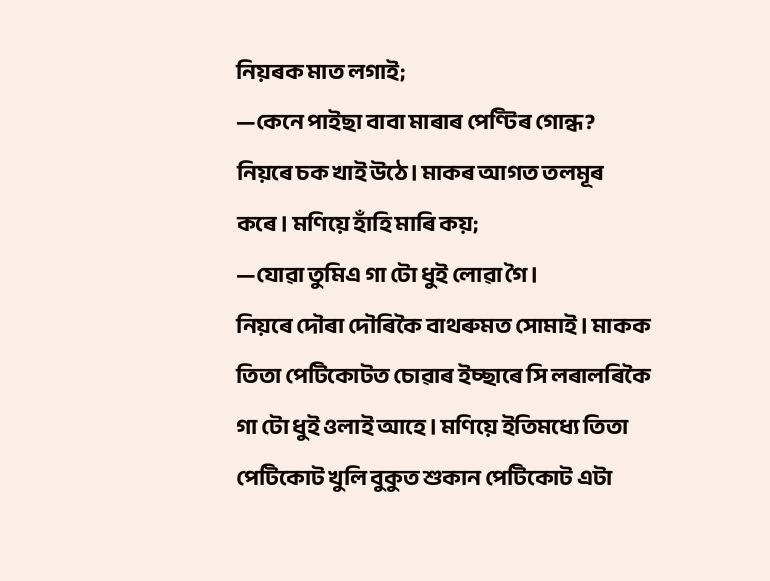নিয়ৰক মাত লগাই;
—কেনে পাইছা বাবা মাৰাৰ পেণ্টিৰ গোন্ধ?
নিয়ৰে চক খাই উঠে। মাকৰ আগত তলমূৰ কৰে। মণিয়ে হাঁহি মাৰি কয়;
—যোৱা তুমিএ গা টো ধুই লোৱা গৈ।
নিয়ৰে দৌৰা দৌৰিকৈ বাথৰুমত সোমাই। মাকক তিতা পেটিকোটত চোৱাৰ ইচ্ছাৰে সি লৰালৰিকৈ গা টো ধুই ওলাই আহে। মণিয়ে ইতিমধ্যে তিতা পেটিকোট খুলি বুকুত শুকান পেটিকোট এটা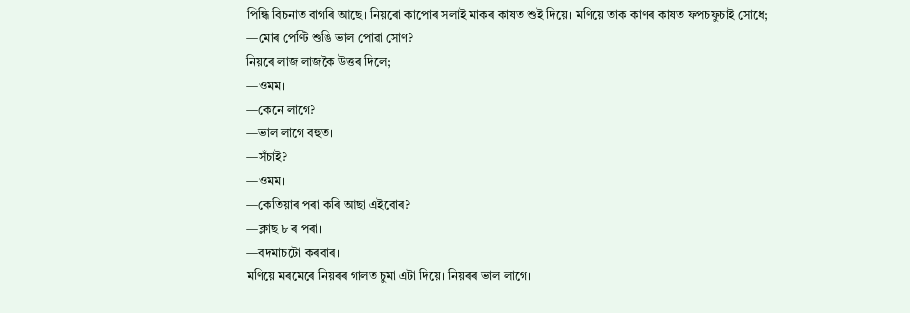পিন্ধি বিচনাত বাগৰি আছে। নিয়ৰো কাপোৰ সলাই মাকৰ কাষত শুই দিয়ে। মণিয়ে তাক কাণৰ কাষত ফপচফুচাই সোধে;
—মোৰ পেণ্টি শুঙি ভাল পোৱা সোণ?
নিয়ৰে লাজ লাজকৈ উত্তৰ দিলে;
—ওমম।
—কেনে লাগে?
—ভাল লাগে বহুত।
—সঁচাই?
—ওমম।
—কেতিয়াৰ পৰা কৰি আছা এইবোৰ?
—ক্লাছ ৮ ৰ পৰা।
—বদমাচটো কৰবাৰ।
মণিয়ে মৰমেৰে নিয়ৰৰ গালত চুমা এটা দিয়ে। নিয়ৰৰ ভাল লাগে।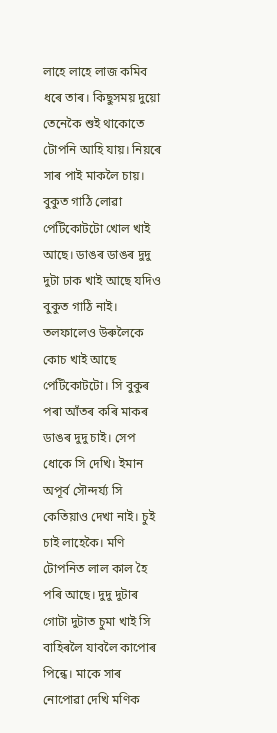লাহে লাহে লাজ কমিব ধৰে তাৰ। কিছুসময় দুয়ো তেনেকৈ শুই থাকোতে টোপনি আহি যায়। নিয়ৰে সাৰ পাই মাকলৈ চায়। বুকুত গাঠি লোৱা পেটিকোটটো খোল খাই আছে। ডাঙৰ ডাঙৰ দুদু দুটা ঢাক খাই আছে যদিও বুকুত গাঠি নাই। তলফালেও উৰুলৈকে কোচ খাই আছে পেটিকোটটো। সি বুকুৰ পৰা আঁতৰ কৰি মাকৰ ডাঙৰ দুদু চাই। সেপ ধোকে সি দেখি। ইমান অপূৰ্ব সৌন্দৰ্য্য সি কেতিয়াও দেখা নাই। চুই চাই লাহেকৈ। মণি টোপনিত লাল কাল হৈ পৰি আছে। দুদু দুটাৰ গোটা দুটাত চুমা খাই সি বাহিৰলৈ যাবলৈ কাপোৰ পিন্ধে। মাকে সাৰ নোপোৱা দেখি মণিক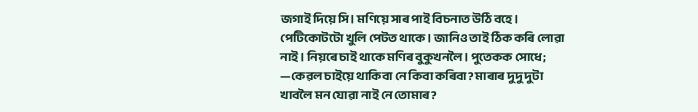জগাই দিয়ে সি। মণিয়ে সাৰ পাই বিচনাত উঠি বহে। পেটিকোটটো খুলি পেটত থাকে। জানিও তাই ঠিক কৰি লোৱা নাই। নিয়ৰে চাই থাকে মণিৰ বুকুখনলৈ। পুতেকক সোধে;
—কেৱল চাইয়ে থাকিবা নে কিবা কৰিবা? মাৰাৰ দুদু দুটা খাবলৈ মন যোৱা নাই নে তোমাৰ?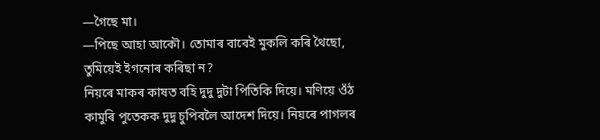—গৈছে মা।
—পিছে আহা আকৌ। তোমাৰ বাবেই মুকলি কৰি থৈছো, তুমিয়েই ইগনোৰ কৰিছা ন?
নিয়ৰে মাকৰ কাষত বহি দুদু দুটা পিতিকি দিয়ে। মণিয়ে ওঁঠ কামুৰি পুতেকক দুদু চুপিবলৈ আদেশ দিয়ে। নিয়ৰে পাগলৰ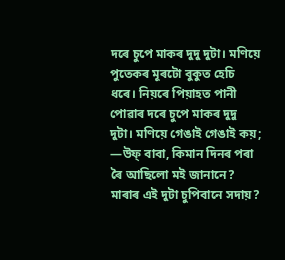দৰে চুপে মাকৰ দুদু দুটা। মণিয়ে পুতেকৰ মূৰটো বুকুত হেচি ধৰে। নিয়ৰে পিয়াহত পানী পোৱাৰ দৰে চুপে মাকৰ দুদু দুটা। মণিয়ে গেঙাই গেঙাই কয়;
—উফ্ বাবা, কিমান দিনৰ পৰা ৰৈ আছিলো মই জানানে? মাৰাৰ এই দুটা চুপিবানে সদায়?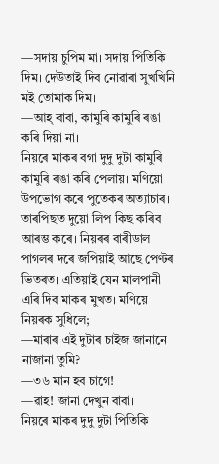—সদায় চুপিম মা। সদায় পিতিকি দিম। দেউতাই দিব নোৱাৰা সুখখিনি মই তোমাক দিম।
—আহ্ বাবা, কামুৰি কামুৰি ৰঙা কৰি দিয়া না।
নিয়ৰে মাকৰ বগা দুদু দুটা কামুৰি কামুৰি ৰঙা কৰি পেলায়। মণিয়ো উপভোগ কৰে পুতেকৰ অত্যাচাৰ। তাৰপিছত দুয়ো লিপ কিছ কৰিব আৰম্ভ কৰে। নিয়ৰৰ বাৰীডাল পাগলৰ দৰে জপিয়াই আছে পেণ্টৰ ভিতৰত। এতিয়াই যেন মালপানী এৰি দিব মাকৰ মুখত। মণিয়ে নিয়ৰক সুধিলে;
—মাৰাৰ এই দুটাৰ চাইজ জানানে নাজানা তুমি?
—৩৬ মান হব চাগে!
—ৱাহ! জানা দেখুন বাবা।
নিয়ৰে মাকৰ দুদু দুটা পিতিকি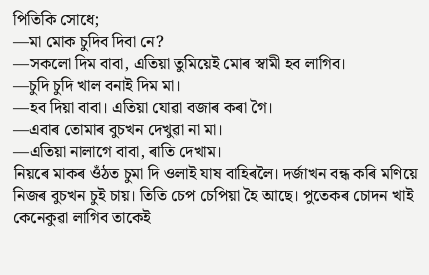পিতিকি সোধে;
—মা মোক চুদিব দিবা নে?
—সকলো দিম বাবা, এতিয়া তুমিয়েই মোৰ স্বামী হব লাগিব।
—চুদি চুদি খাল বনাই দিম মা।
—হব দিয়া বাবা। এতিয়া যোৱা বজাৰ কৰা গৈ।
—এবাৰ তোমাৰ বুচখন দেখুৱা না মা।
—এতিয়া নালাগে বাবা, ৰাতি দেখাম।
নিয়ৰে মাকৰ ওঁঠত চুমা দি ওলাই যাষ বাহিৰলৈ। দৰ্জাখন বন্ধ কৰি মণিয়ে নিজৰ বুচখন চুই চায়। তিতি চেপ চেপিয়া হৈ আছে। পুতেকৰ চোদন খাই কেনেকুৱা লাগিব তাকেই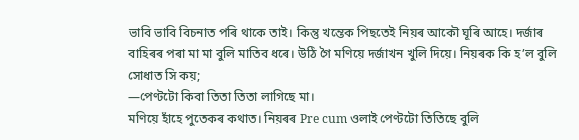ভাবি ভাবি বিচনাত পৰি থাকে তাই। কিন্তু খন্তেক পিছতেই নিয়ৰ আকৌ ঘূৰি আহে। দৰ্জাৰ বাহিৰৰ পৰা মা মা বুলি মাতিব ধৰে। উঠি গৈ মণিয়ে দৰ্জাখন খুলি দিয়ে। নিয়ৰক কি হ’ল বুলি সোধাত সি কয়;
—পেণ্টটো কিবা তিতা তিতা লাগিছে মা।
মণিয়ে হাঁহে পুতেকৰ কথাত। নিয়ৰৰ Pre cum ওলাই পেণ্টটো তিতিছে বুলি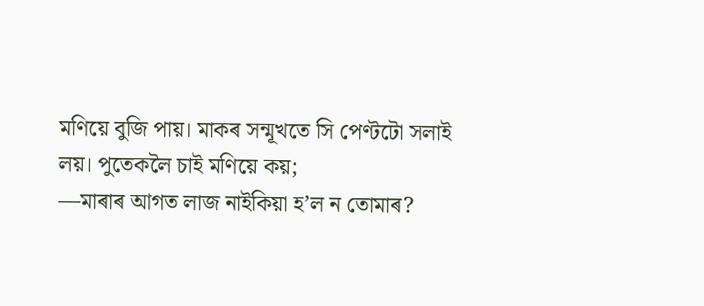মণিয়ে বুজি পায়। মাকৰ সন্মূখতে সি পেণ্টটো সলাই লয়। পুতেকলৈ চাই মণিয়ে কয়;
—মাৰাৰ আগত লাজ নাইকিয়া হ’ল ন তোমাৰ?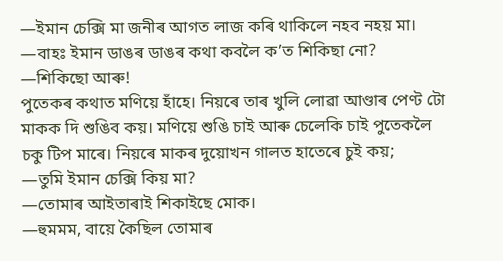—ইমান চেক্সি মা জনীৰ আগত লাজ কৰি থাকিলে নহব নহয় মা।
—বাহঃ ইমান ডাঙৰ ডাঙৰ কথা কবলৈ ক’ত শিকিছা নো?
—শিকিছো আৰু!
পুতেকৰ কথাত মণিয়ে হাঁহে। নিয়ৰে তাৰ খুলি লোৱা আণ্ডাৰ পেণ্ট টো মাকক দি শুঙিব কয়। মণিয়ে শুঙি চাই আৰু চেলেকি চাই পুতেকলৈ চকু টিপ মাৰে। নিয়ৰে মাকৰ দুয়োখন গালত হাতেৰে চুই কয়;
—তুমি ইমান চেক্সি কিয় মা?
—তোমাৰ আইতাৰাই শিকাইছে মোক।
—হুমমম, বায়ে কৈছিল তোমাৰ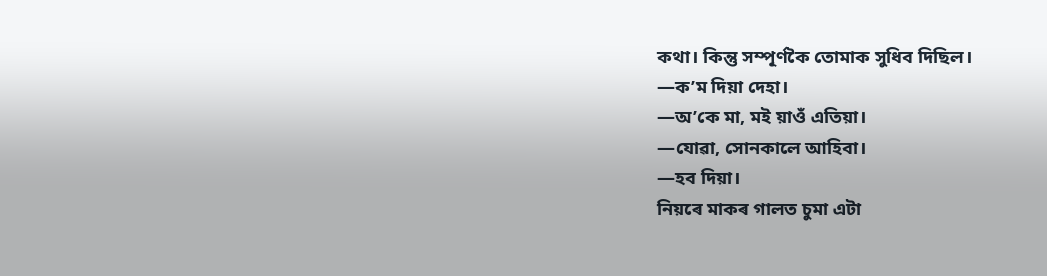কথা। কিন্তু সম্পূৰ্ণকৈ তোমাক সুধিব দিছিল।
—ক’ম দিয়া দেহা।
—অ’কে মা, মই য়াওঁ এতিয়া।
—যোৱা, সোনকালে আহিবা।
—হব দিয়া।
নিয়ৰে মাকৰ গালত চুমা এটা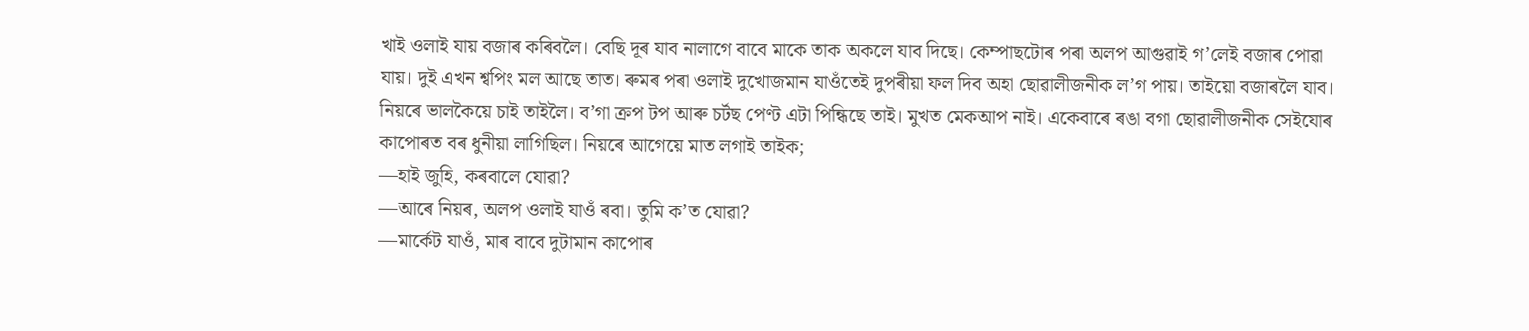খাই ওলাই যায় বজাৰ কৰিবলৈ। বেছি দূৰ যাব নালাগে বাবে মাকে তাক অকলে যাব দিছে। কেম্পাছটোৰ পৰা অলপ আগুৱাই গ’লেই বজাৰ পোৱা যায়। দুই এখন শ্বপিং মল আছে তাত। ৰুমৰ পৰা ওলাই দুখোজমান যাওঁতেই দুপৰীয়া ফল দিব অহা ছোৱালীজনীক ল’গ পায়। তাইয়ো বজাৰলৈ যাব। নিয়ৰে ভালকৈয়ে চাই তাইলৈ। ব’গা ক্ৰপ টপ আৰু চৰ্টছ পেণ্ট এটা পিন্ধিছে তাই। মুখত মেকআপ নাই। একেবাৰে ৰঙা বগা ছোৱালীজনীক সেইযোৰ কাপোৰত বৰ ধুনীয়া লাগিছিল। নিয়ৰে আগেয়ে মাত লগাই তাইক;
—হাই জুহি, কৰবালে যোৱা?
—আৰে নিয়ৰ, অলপ ওলাই যাওঁ ৰবা। তুমি ক’ত যোৱা?
—মাৰ্কেট যাওঁ, মাৰ বাবে দুটামান কাপোৰ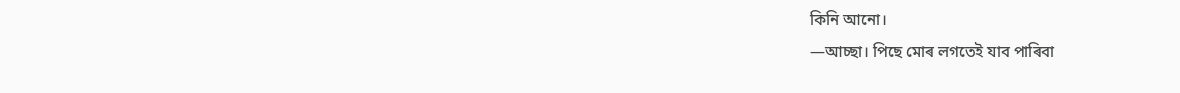কিনি আনো।
—আচ্ছা। পিছে মোৰ লগতেই যাব পাৰিবা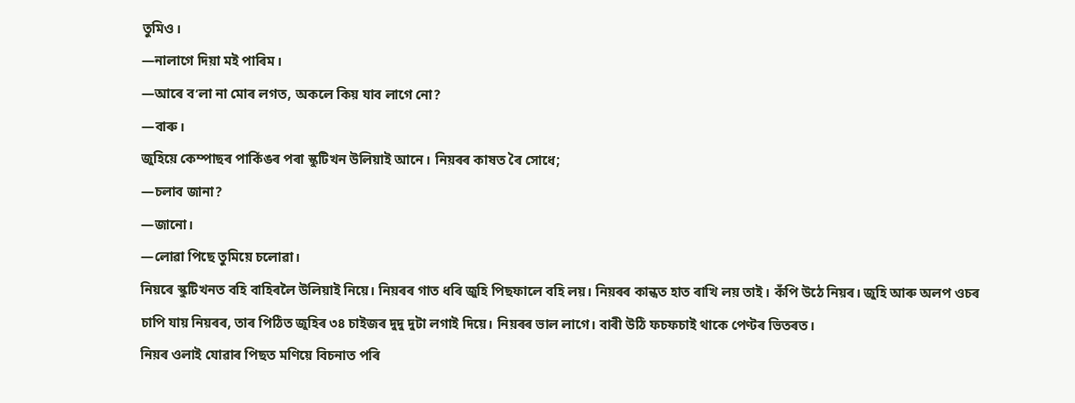তুমিও।
—নালাগে দিয়া মই পাৰিম।
—আৰে ব’লা না মোৰ লগত, অকলে কিয় যাব লাগে নো?
—বাৰু।
জুহিয়ে কেম্পাছৰ পাৰ্কিঙৰ পৰা স্কুটিখন উলিয়াই আনে। নিয়ৰৰ কাষত ৰৈ সোধে;
—চলাব জানা?
—জানো।
—লোৱা পিছে তুমিয়ে চলোৱা।
নিয়ৰে স্কুটিখনত বহি বাহিৰলৈ উলিয়াই নিয়ে। নিয়ৰৰ গাত ধৰি জুহি পিছফালে বহি লয়। নিয়ৰৰ কান্ধত হাত ৰাখি লয় তাই। কঁপি উঠে নিয়ৰ। জুহি আৰু অলপ ওচৰ চাপি যায় নিয়ৰৰ, তাৰ পিঠিত জুহিৰ ৩৪ চাইজৰ দুদু দুটা লগাই দিয়ে। নিয়ৰৰ ভাল লাগে। বাৰী উঠি ফচফচাই থাকে পেণ্টৰ ভিতৰত।
নিয়ৰ ওলাই যোৱাৰ পিছত মণিয়ে বিচনাত পৰি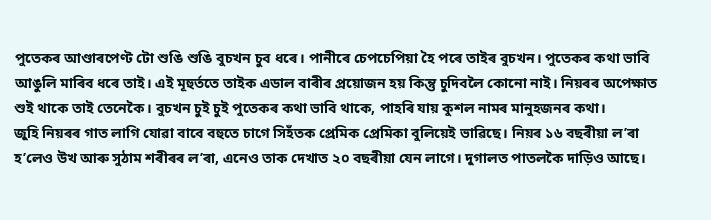পুতেকৰ আণ্ডাৰপেণ্ট টো শুঙি শুঙি বুচখন চুব ধৰে। পানীৰে চেপচেপিয়া হৈ পৰে তাইৰ বুচখন। পুতেকৰ কথা ভাবি আঙুলি মাৰিব ধৰে তাই। এই মূহুৰ্ততে তাইক এডাল বাৰীৰ প্ৰয়োজন হয় কিন্তু চুদিবলৈ কোনো নাই। নিয়ৰৰ অপেক্ষাত শুই থাকে তাই তেনেকৈ। বুচখন চুই চুই পুতেকৰ কথা ভাবি থাকে, পাহৰি যায় কুশল নামৰ মানুহজনৰ কথা।
জুহি নিয়ৰৰ গাত লাগি যোৱা বাবে বহুতে চাগে সিহঁতক প্ৰেমিক প্ৰেমিকা বুলিয়েই ভাৱিছে। নিয়ৰ ১৬ বছৰীয়া ল’ৰা হ’লেও উখ আৰু সুঠাম শৰীৰৰ ল’ৰা, এনেও তাক দেখাত ২০ বছৰীয়া যেন লাগে। দুগালত পাতলকৈ দাড়িও আছে।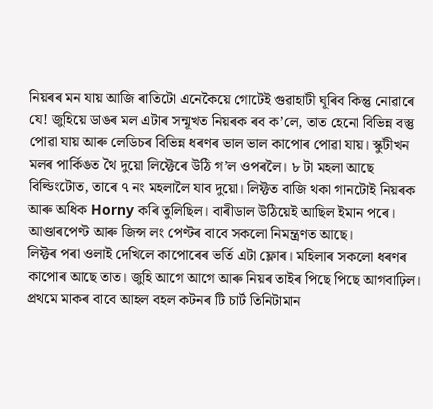নিয়ৰৰ মন যায় আজি ৰাতিটো এনেকৈয়ে গোটেই গুৱাহাটী ঘূৰিব কিন্তু নোৱাৰে যে! জুহিয়ে ডাঙৰ মল এটাৰ সন্মূখত নিয়ৰক ৰব ক’লে, তাত হেনো বিভিন্ন বস্তু পোৱা যায় আৰু লেডিচৰ বিভিন্ন ধৰণৰ ভাল ভাল কাপোৰ পোৱা যায়। স্কুটীখন মলৰ পাৰ্কিঙত থৈ দুয়ো লিফ্টেৰে উঠি গ’ল ওপৰলৈ। ৮ টা মহলা আছে বিল্ডিংটোত, তাৰে ৭ নং মহলালৈ যাব দুয়ো। লিফ্টত বাজি থকা গানটোই নিয়ৰক আৰু অধিক Horny কৰি তুলিছিল। বাৰীডাল উঠিয়েই আছিল ইমান পৰে। আণ্ডাৰপেণ্ট আৰু জিন্স লং পেণ্টৰ বাবে সকলো নিমন্ত্ৰণত আছে।
লিফ্টৰ পৰা ওলাই দেখিলে কাপোৰেৰ ভৰ্তি এটা ফ্লোৰ। মহিলাৰ সকলো ধৰণৰ কাপোৰ আছে তাত। জুহি আগে আগে আৰু নিয়ৰ তাইৰ পিছে পিছে আগবাঢ়িল। প্ৰথমে মাকৰ বাবে আহল বহল কটনৰ টি চাৰ্ট তিনিটামান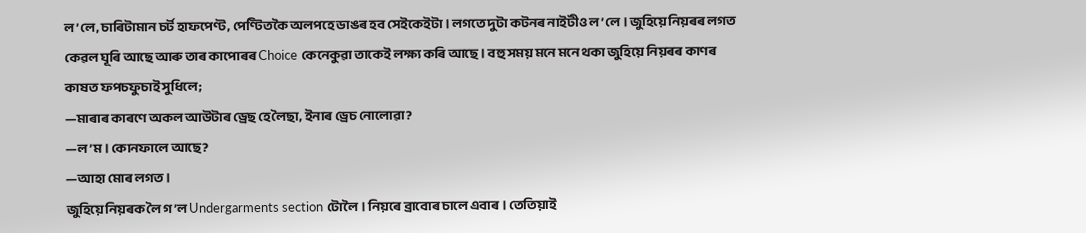ল’লে, চাৰিটামান চৰ্ট হাফপেণ্ট, পেণ্টিতকৈ অলপহে ডাঙৰ হব সেইকেইটা। লগতে দুটা কটনৰ নাইটীও ল’লে। জুহিয়ে নিয়ৰৰ লগত কেৱল ঘূৰি আছে আৰু তাৰ কাপোৰৰ Choice কেনেকুৱা তাকেই লক্ষ্য কৰি আছে। বহু সময় মনে মনে থকা জুহিয়ে নিয়ৰৰ কাণৰ কাষত ফপচফুচাই সুধিলে;
—মাৰাৰ কাৰণে অকল আউটাৰ ড্ৰেছ হে লৈছা, ইনাৰ ড্ৰেচ নোলোৱা?
—ল’ম। কোনফালে আছে?
—আহা মোৰ লগত।
জুহিয়ে নিয়ৰক লৈ গ’ল Undergarments section টোলৈ। নিয়ৰে ব্ৰাবোৰ চালে এবাৰ। তেতিয়াই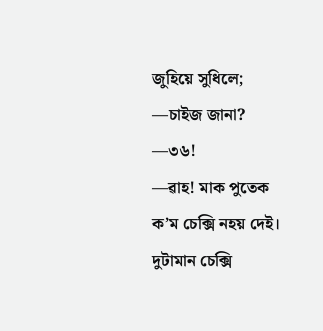জুহিয়ে সুধিলে;
—চাইজ জানা?
—৩৬!
—ৱাহ! মাক পুতেক ক’ম চেক্সি নহয় দেই। দুটামান চেক্সি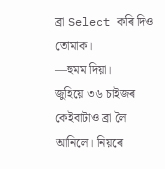ব্ৰা Select কৰি দিও তোমাক।
—হুমম দিয়া।
জুহিয়ে ৩৬ চাইজৰ কেইবাটাও ব্ৰা লৈ আনিলে। নিয়ৰে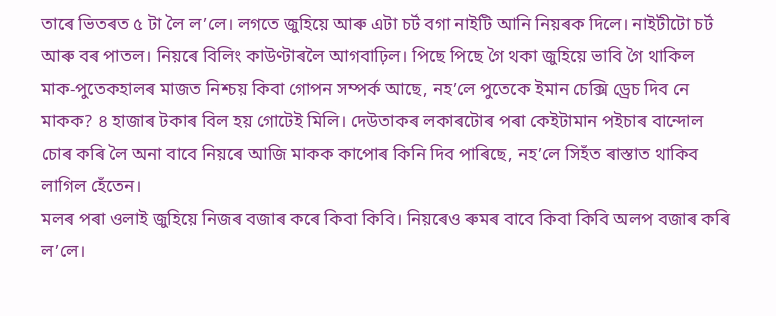তাৰে ভিতৰত ৫ টা লৈ ল’লে। লগতে জুহিয়ে আৰু এটা চৰ্ট বগা নাইটি আনি নিয়ৰক দিলে। নাইটীটো চৰ্ট আৰু বৰ পাতল। নিয়ৰে বিলিং কাউণ্টাৰলৈ আগবাঢ়িল। পিছে পিছে গৈ থকা জুহিয়ে ভাবি গৈ থাকিল মাক-পুতেকহালৰ মাজত নিশ্চয় কিবা গোপন সম্পৰ্ক আছে, নহ’লে পুতেকে ইমান চেক্সি ড্ৰেচ দিব নে মাকক? ৪ হাজাৰ টকাৰ বিল হয় গোটেই মিলি। দেউতাকৰ লকাৰটোৰ পৰা কেইটামান পইচাৰ বান্দোল চোৰ কৰি লৈ অনা বাবে নিয়ৰে আজি মাকক কাপোৰ কিনি দিব পাৰিছে, নহ’লে সিহঁত ৰাস্তাত থাকিব লাগিল হেঁতেন।
মলৰ পৰা ওলাই জুহিয়ে নিজৰ বজাৰ কৰে কিবা কিবি। নিয়ৰেও ৰুমৰ বাবে কিবা কিবি অলপ বজাৰ কৰি ল’লে।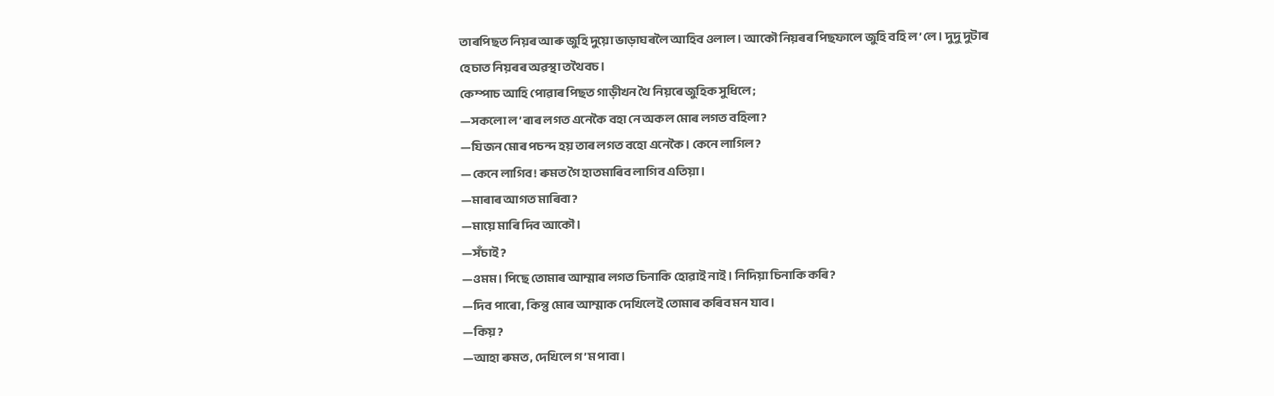তাৰপিছত নিয়ৰ আৰু জুহি দুয়ো ভাড়াঘৰলৈ আহিব ওলাল। আকৌ নিয়ৰৰ পিছফালে জুহি বহি ল’লে। দুদু দুটাৰ হেচাত নিয়ৰৰ অৱস্থা তথৈবচ।
কেম্পাচ আহি পোৱাৰ পিছত গাড়ীখন থৈ নিয়ৰে জুহিক সুধিলে;
—সকলো ল’ৰাৰ লগত এনেকৈ বহা নে অকল মোৰ লগত বহিলা?
—যিজন মোৰ পচন্দ হয় তাৰ লগত বহো এনেকৈ। কেনে লাগিল?
—কেনে লাগিব! ৰুমত গৈ হাতমাৰিব লাগিব এতিয়া।
—মাৰাৰ আগত মাৰিবা?
—মায়ে মাৰি দিব আকৌ।
—সঁচাই?
—ওমম। পিছে তোমাৰ আম্মাৰ লগত চিনাকি হোৱাই নাই। নিদিয়া চিনাকি কৰি?
—দিব পাৰো, কিন্তু মোৰ আম্মাক দেখিলেই তোমাৰ কৰিব মন যাব।
—কিয়?
—আহা ৰুমত, দেখিলে গ’ম পাবা।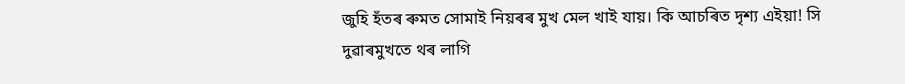জুহি হঁতৰ ৰুমত সোমাই নিয়ৰৰ মুখ মেল খাই যায়। কি আচৰিত দৃশ্য এইয়া! সি দুৱাৰমুখতে থৰ লাগি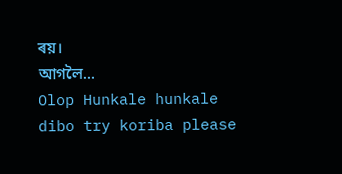ৰয়।
আগলৈ…
Olop Hunkale hunkale dibo try koriba please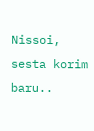Nissoi, sesta korim baru..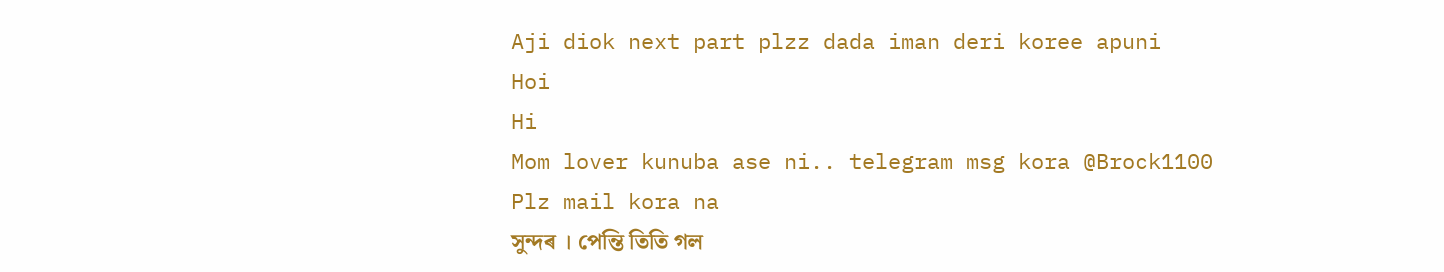Aji diok next part plzz dada iman deri koree apuni
Hoi
Hi
Mom lover kunuba ase ni.. telegram msg kora @Brock1100
Plz mail kora na
সুন্দৰ । পেন্তি তিতি গল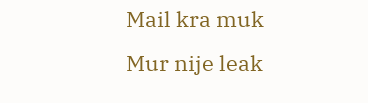Mail kra muk
Mur nije leak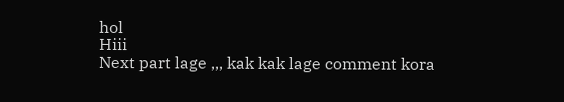hol
Hiii
Next part lage ,,, kak kak lage comment kora